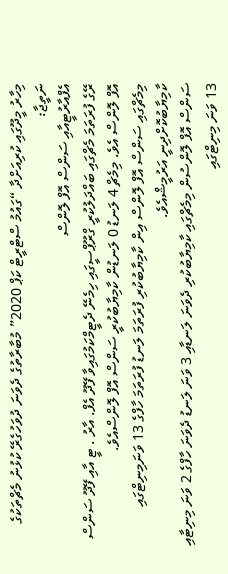މިހާރު މީދޫގައި ކުރިއަށްދާ “ގައުމު ސްޓްރީޓް ކަޕް 2020” މުބާރާތުގެ ދެވަނަ ދުވަހުގެރޭ ކުޅުނު މެޗްތަކުގެ ނަތީޖާ:
އެފްއާރުޓީއާއި ސަންސް އޮފް ލޮންސް
ރޭގެ ފުރަތަމަ މެޗްގައި ބައްދަލުކުރީ ގްރޫޕްސީގައި ހިމެނޭ ދެޓީމްކަމުގައިވާ ފޭދޫ އެފް. އާރު . ޓީ އާއި ފޭދޫ ސަންސް އޮފް ލޮންސް އެވެ. މިމެޗް 4 ލަނޑު 0 ލަނޑުން ކާމިޔާބުކުރީ ސަންސް އޮފް ލޮންސްއެވެ.
މިމެޗްގައި ސަންސް އޮފް ލޮންސް އިން ކާމިޔާބުކުރި ފުރަތަމަ ލަނޑު ފުރަތަމަ ހާފްގެ 13 ވަނަމިނިޓްގައި ކާމިޔާބުކޮށްދިނީ އަރުމީޝްއެވެ.
ސަންސް އޮފް ލޮންސުން މިމެޗްގައި ކާމިޔާބުކުރި ދެވަނަ ލަނޑާއި 3 ވަނަ ލަނޑު ދެވަނަ ހާފްގެ 2 ވަނަ މިނިޓާއި 13 ވަނަ މިނިޓްގައި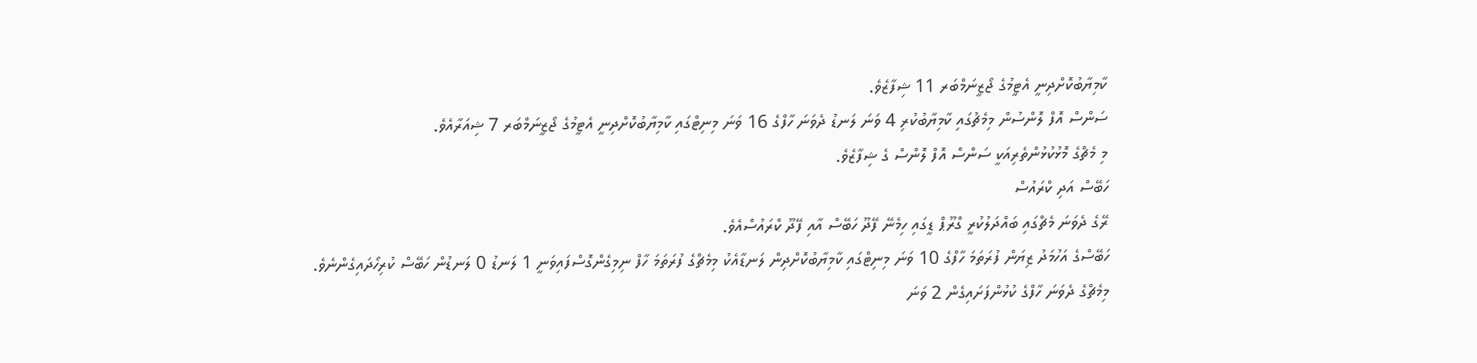ކާމިޔާބުކޮށްދިނީ އެޓީމުގެ ޖޯޒީނަމްބަރ 11 ޝިފާޒެވެ.
ސަންސް އޮފް ލޮންސުން މިމެޗުގައި ކާމިޔާބުކުރި 4 ވަނަ ލަނޑު ދެވަނަ ހާފްގެ 16 ވަނަ މިނިޓްގައި ކާމިޔާބުކޮށްދިނީ އެޓީމުގެ ޖޯޒީނަމްބަރ 7 ޝިއަރާއެވެ.
މި މެޗްގެ މޮޅުކުޅުންތެރިއަކީ ސަންސް އޮފް ލޮންސް ގެ ޝިފާޒެވެ.
ހަބޭސް އަދި ކްރައުސް
ރޭގެ ދެވަނަ މެޗްގައި ބައްދަލުކުރީ ގްރޫޕް ޑީގައި ހިމެނޭ ފޭދޫ ހަބޭސް އާއި ފޭދޫ ކްރައުސްއެވެ.
ހަބޭސްގެ އަހުމަދު ޒިޔަން ފުރަތަމަ ހާފްގެ 10 ވަނަ މިނިޓްގައި ކާމިޔާބުކޮށްދިން ލަނޑާއެކު މިމެޗްގެ ފުރަތަމަ ހާފް ނިމިގެންގޮސްފައިވަނީ 1 ލަނޑު 0 ލަނޑުން ހަބޭސް ކުރިހޯދައިގެންނެވެ.
މިމެޗްގެ ދެވަނަ ހާފްގެ ކުޅުންފަށައިގެން 2 ވަނަ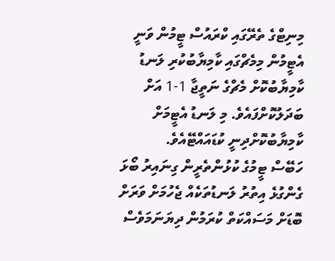މިނިޓްގެ ތެރޭގައި ކްރައުސް ޓީމުން ވަނީ އެޓީމުން މިމެޗްގައި ކާމިޔާބުކުރި ލަނޑު ކާމިޔާބުކޮށް މެޗްގެ ނަތީޖާ 1-1 އަށް ބަދަލުކޮށްފައެވެ. މި ލަނޑު އެޓީމަށް ކާމިޔާބުކޮށްދިނީ ކުޑައައްޓޭއެވެ.
ހަބޭސް ޓީމުގެ ކުޅުންތެރީން ގިނައިރު ބޯޅަ ގެންގުޅެ އިތުރު ލަނޑުތަކެއް ޖެހުމަށް ވަރަށް ބޮޑަށް މަސައްކަތް ކުރަމުން ދިޔަނަމަވެސް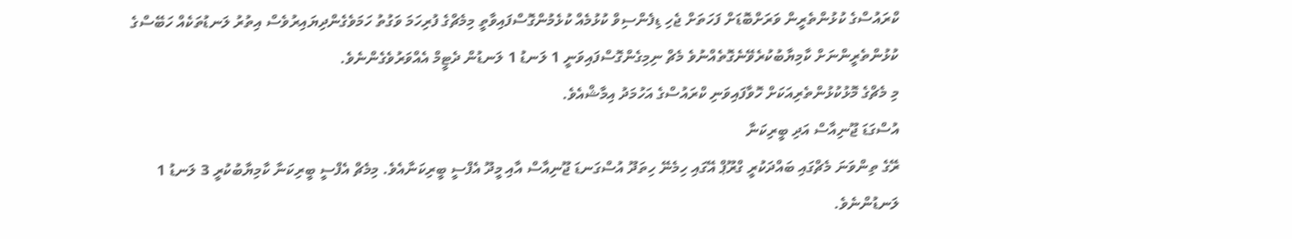ކްރައުސްގެ ކުޅުންތެރީން ވަރަށްބޮޑަށް ފަހަތަށް ޖެހި ޑިފެންސިވް ކުޅުމެއް ކުޅެމުންގޮސްފައިވާތީ މިމެޗްގެ ފުރިހަމަ ވަގުތު ހަމަވެގެންދިޔައިރުވެސް އިތުރު ލަނޑުތަކެއް ހަބޭސްގެ ކުޅުންތެރީންނަށް ކާމިޔާބުކުރެވޭނެގޮތެއްނުވެ މެޗް ނިމިގެންގޮސްފައިވަނީ 1 ލަނޑު 1 ލަނޑުން ދެޓީމް އެއްވަރުވެގެންނެވެ.
މި މެޗްގެ މޮޅުކުޅުންތެރިއަކަށް ހޮވާފައިވަނި ކްރައުސްގެ އަހުމަދު އިމާޝްއެވެ.
އުސްގަޑަ ޖޫނިއާސް އަދި ބީރިކަނާ
ރޭގެ ތިންވަނަ މެޗްގައި ބައްދަކުރީ ގްރޫޕް އޭގައި ހިމެނޭ ހިތަދޫ އުސްގަނޑަ ޖޫނިއާސް އާއި މީދޫ އެފްސީ ބީރިކަނާއެވެ. މިމެޗް އެފްސީ ބީރިކަނާ ކާމިޔާބުކުރީ 3 ލަނޑު 1 ލަނޑުންނެވެ.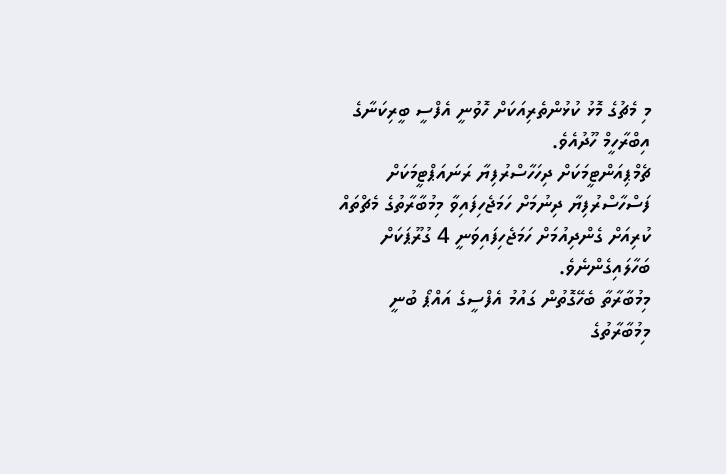މި މެޗުގެ މޮޅު ކުޅުންތެރިއަކަށް ހޮވުނީ އެފްސީ ބީރިކަނާގެ އިބްރާހީމް ހޫދުއެވެ.
ޗެމްޕިއަންޓީމަކަށް ދިހަހާސްރުފިޔާ ރަނައަޕްޓީމަކަށް ފަސްހާސްރުފިޔާ ދިނުމަށް ހަމަޖެހިފައިވާ މިމުބާރާތުގެ މެޗްތައް ކުރިއަށް ގެންދިއުމަށް ހަމަޖެހިފައިވަނީ 4 ގުރޫޕަކަށް ބަހާލައިގެންނެވެ.
މިމުބާރާތާ ބެހޭގޮތުން ގައުމު އެފްސީގެ އައްޕޯ ބުނީ މިމުބާރާތުގެ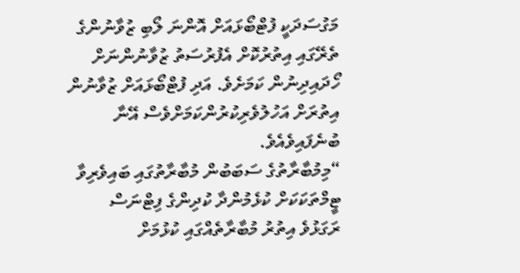މަގުސަދަކީ ފުޓްބޯޅައަށް އޮންނަ ލޯބި ޒުވާނުންގެ ތެރޭގައި އިތުރުކޮށް އެފުރުސަތު ޒުވާނުންނަށް ހޯދައިދިނުން ކަމަށެވެ. އަދި ފުޓްބޯޅައަށް ޒުވާނުން އިތުރަށް އަހުލުވެރިކުރުންކަމަށްވެސް އޭނާ ބުނެފައިވެއެވެ.
“މިމުބާރާތުގެ ސަބަބުން މުބާރާތުގައި ބައިވެރިވާ ޓީމްތަކަކަށް ކުޅެމުންދާ ކުދިންގެ ފިޓްނަސް ރަގަޅުވެ އިތުރު މުބާރާތެއްގައި ކުޅުމަށް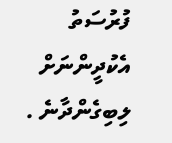ފުރުސަތު އެކުދީންނަށް ލިބިގެންދާނެ .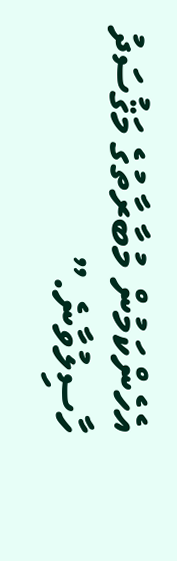އެހެންކަމުން މުބާރާތުގެ މަޤުސަދު ހާސިލުވާނެ.”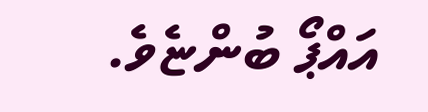އައްޕޯ ބުންޏެވެ.